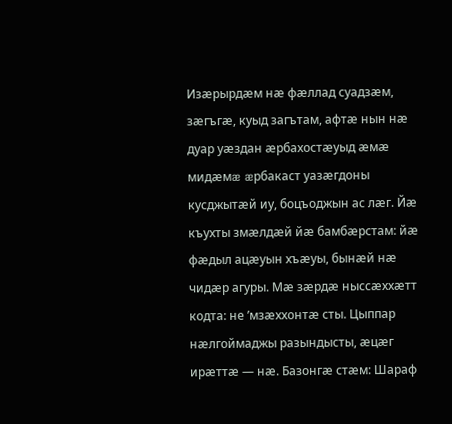Изæрырдæм нæ фæллад суадзæм, зæгъгæ, куыд загътам, афтæ нын нæ дуар уæздан æрбахостæуыд æмæ мидæмæ æрбакаст уазæгдоны кусджытæй иу, боцъоджын ас лæг. Йæ къухты змæлдæй йæ бамбæрстам: йæ фæдыл ацæуын хъæуы, бынæй нæ чидæр агуры. Мæ зæрдæ ныссæххæтт кодта: не ’мзæххонтæ сты. Цыппар нæлгоймаджы разындысты, æцæг ирæттæ — нæ. Базонгæ стæм: Шараф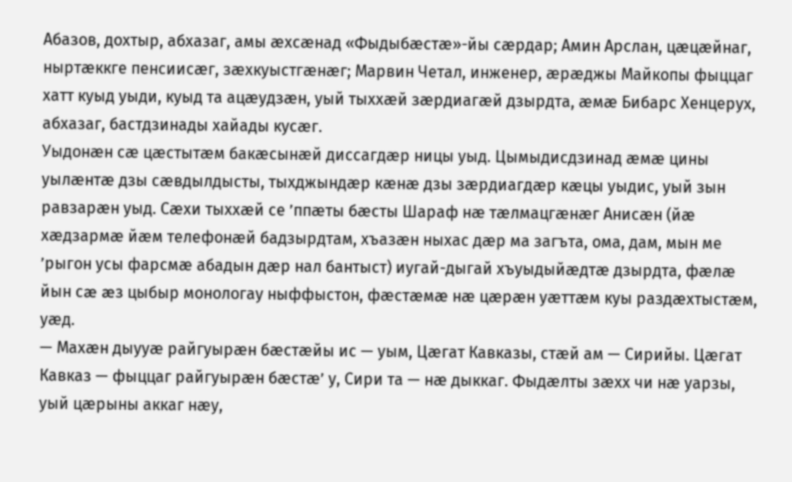Абазов, дохтыр, абхазаг, амы æхсæнад «Фыдыбæстæ»-йы сæрдар; Амин Арслан, цæцæйнаг, ныртæккге пенсиисæг, зæхкуыстгæнæг; Марвин Четал, инженер, æрæджы Майкопы фыццаг хатт куыд уыди, куыд та ацæудзæн, уый тыххæй зæрдиагæй дзырдта, æмæ Бибарс Хенцерух, абхазаг, бастдзинады хайады кусæг.
Уыдонæн сæ цæстытæм бакæсынæй диссагдæр ницы уыд. Цымыдисдзинад æмæ цины уылæнтæ дзы сæвдылдысты, тыхджындæр кæнæ дзы зæрдиагдæр кæцы уыдис, уый зын равзарæн уыд. Сæхи тыххæй се ’ппæты бæсты Шараф нæ тæлмацгæнæг Анисæн (йæ хæдзармæ йæм телефонæй бадзырдтам, хъазæн ныхас дæр ма загъта, ома, дам, мын ме ’рыгон усы фарсмæ абадын дæр нал бантыст) иугай-дыгай хъуыдыйæдтæ дзырдта, фæлæ йын сæ æз цыбыр монологау ныффыстон, фæстæмæ нæ цæрæн уæттæм куы раздæхтыстæм, уæд.
— Махæн дыууæ райгуырæн бæстæйы ис — уым, Цæгат Кавказы, стæй ам — Сирийы. Цæгат Кавказ — фыццаг райгуырæн бæстæ’ у, Сири та — нæ дыккаг. Фыдæлты зæхх чи нæ уарзы, уый цæрыны аккаг нæу,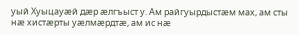уый Хуыцауæй дæр æлгъыст у. Ам райгуырдыстæм мах, ам сты нæ хистæрты уæлмæрдтæ, ам ис нæ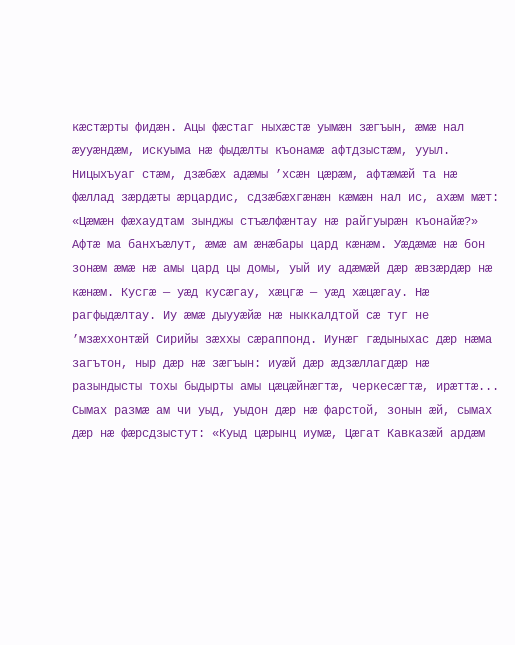кæстæрты фидæн. Ацы фæстаг ныхæстæ уымæн зæгъын, æмæ нал æууæндæм, искуыма нæ фыдæлты къонамæ афтдзыстæм, ууыл. Ницыхъуаг стæм, дзæбæх адæмы ’хсæн цæрæм, афтæмæй та нæ фæллад зæрдæты æрцардис, сдзæбæхгæнæн кæмæн нал ис, ахæм мæт: «Цæмæн фæхаудтам зынджы стъæлфæнтау нæ райгуырæн къонайæ?» Афтæ ма банхъæлут, æмæ ам æнæбары цард кæнæм. Уæдæмæ нæ бон зонæм æмæ нæ амы цард цы домы, уый иу адæмæй дæр æвзæрдæр нæ кæнæм. Кусгæ — уæд кусæгау, хæцгæ — уæд хæцæгау. Нæ рагфыдæлтау. Иу æмæ дыууæйæ нæ ныккалдтой сæ туг не ’мзæххонтæй Сирийы зæххы сæраппонд. Иунæг гæдыныхас дæр нæма загътон, ныр дæр нæ зæгъын: иуæй дæр æдзæллагдæр нæ разындысты тохы быдырты амы цæцæйнæгтæ, черкесæгтæ, ирæттæ...
Сымах размæ ам чи уыд, уыдон дæр нæ фарстой, зонын æй, сымах дæр нæ фæрсдзыстут: «Куыд цæрынц иумæ, Цæгат Кавказæй ардæм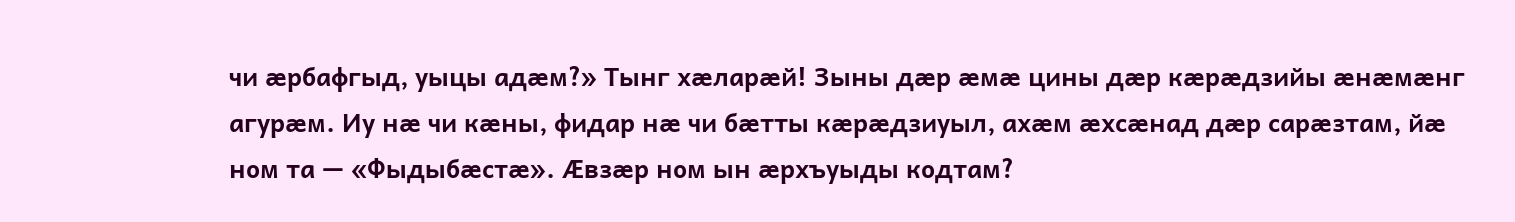чи æрбафгыд, уыцы адæм?» Тынг хæларæй! Зыны дæр æмæ цины дæр кæрæдзийы æнæмæнг агурæм. Иу нæ чи кæны, фидар нæ чи бæтты кæрæдзиуыл, ахæм æхсæнад дæр сарæзтам, йæ ном та — «Фыдыбæстæ». Æвзæр ном ын æрхъуыды кодтам?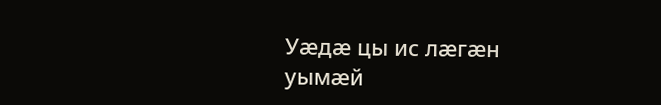Уæдæ цы ис лæгæн уымæй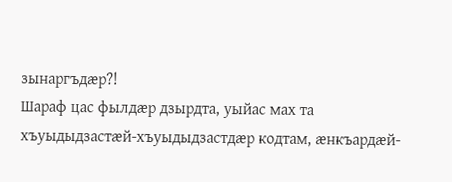зынаргъдæр?!
Шараф цас фылдæр дзырдта, уыйас мах та хъуыдыдзастæй-хъуыдыдзастдæр кодтам, æнкъардæй-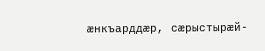æнкъарддæр, сæрыстырæй-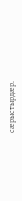сæрыстырдæр.